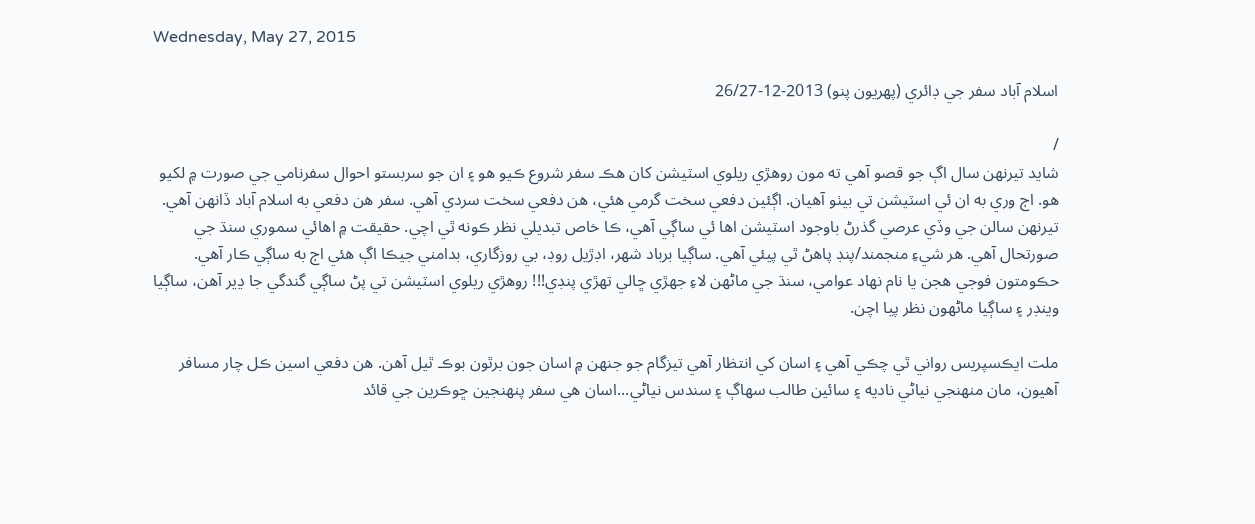Wednesday, May 27, 2015

اسلام آباد سفر جي ڊائري (پهريون پنو) 2013-12-26/27

/
شايد تيرنهن سال اڳ جو قصو آهي ته مون روهڙي ريلوي اسٽيشن کان هڪ سفر شروع ڪيو هو ۽ ان جو سربستو احوال سفرنامي جي صورت ۾ لکيو هو. اڄ وري به ان ئي اسٽيشن تي بيٺو آهيان. اڳئين دفعي سخت گرمي هئي، هن دفعي سخت سردي آهي. سفر هن دفعي به اسلام آباد ڏانهن آهي. تيرنهن سالن جي وڏي عرصي گذرڻ باوجود اسٽيشن اها ئي ساڳي آهي، ڪا خاص تبديلي نظر ڪونه ٿي اچي. حقيقت ۾ اهائي سموري سنڌ جي صورتحال آهي. هر شيءِ منجمند/پنڊ پاهڻ ٿي پيئي آهي. ساڳيا برباد شهر، اڊڙيل روڊ، بي روزگاري، بدامني جيڪا اڳ هئي اڄ به ساڳي ڪار آهي. حڪومتون فوجي هجن يا نام نهاد عوامي، سنڌ جي ماڻهن لاءِ جهڙي ڇالي تهڙي پنڊي!!! روهڙي ريلوي اسٽيشن تي پڻ ساڳي گندگي جا ڍير آهن، ساڳيا وينڊر ۽ ساڳيا ماڻهون نظر پيا اچن.

ملت ايڪسپريس رواني ٿي چڪي آهي ۽ اسان کي انتظار آهي تيزگام جو جنهن ۾ اسان جون برٿون بوڪ ٿيل آهن. هن دفعي اسين ڪل چار مسافر آهيون، مان منهنجي نياڻي ناديه ۽ سائين طالب سهاڳ ۽ سندس نياڻي...اسان هي سفر پنهنجين ڇوڪرين جي قائد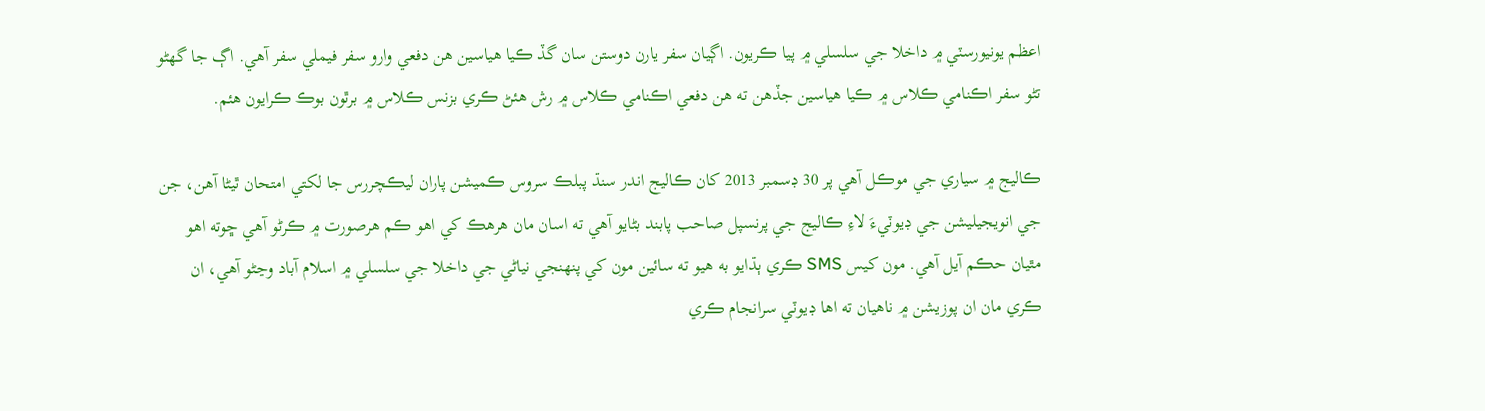اعظم يونيورسٽي ۾ داخلا جي سلسلي ۾ پيا ڪريون. اڳيان سفر يارن دوستن سان گڏ ڪيا هياسين هن دفعي وارو سفر فيملي سفر آهي. اڳ جا گھڻو تڻو سفر اڪنامي ڪلاس ۾ ڪيا هياسين جڏهن ته هن دفعي اڪنامي ڪلاس ۾ رش هئڻ ڪري بزنس ڪلاس ۾ برٿون بوڪ ڪرايون هئم.

ڪاليج ۾ سياري جي موڪل آهي پر 30 ڊسمبر 2013 کان ڪاليج اندر سنڌ پبلڪ سروس ڪميشن پاران ليڪچررس جا لکتي امتحان ٿيڻا آهن، جن جي انويجيليشن جي ڊيوٽيءَ لاءِ ڪاليج جي پرنسپل صاحب پابند بڻايو آهي ته اسان مان هرهڪ کي اهو ڪم هرصورت ۾ ڪرڻو آهي ڇوته اهو مٿيان حڪم آيل آهي. مون کيس SMS ڪري ٻڌايو به هيو ته سائين مون کي پنهنجي نياڻي جي داخلا جي سلسلي ۾ اسلام آباد وڃڻو آهي، ان ڪري مان ان پوزيشن ۾ ناهيان ته اها ڊيوٽي سرانجام ڪري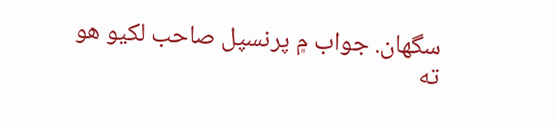سگھان. جواب ۾ پرنسپل صاحب لکيو هو ته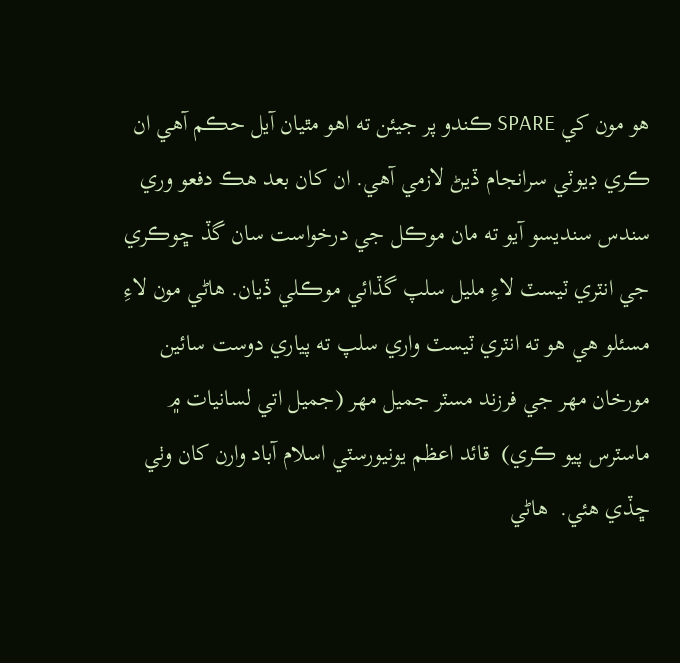هو مون کي SPARE ڪندو پر جيئن ته اهو مٿيان آيل حڪم آهي ان ڪري ڊيوٽي سرانجام ڏيڻ لازمي آهي. ان کان بعد هڪ دفعو وري سندس سنديسو آيو ته مان موڪل جي درخواست سان گڏ ڇوڪري جي انٽري ٽيسٽ لاءِ مليل سلپ گڏائي موڪلي ڏيان. هاڻي مون لاءِ مسئلو هي هو ته انٽري ٽيسٽ واري سلپ ته پياري دوست سائين مورخان مهر جي فرزند مسٽر جميل مهر (جميل اتي لسانيات ۾ ماسٽرس پيو ڪري)  قائد اعظم يونيورسٽي اسلام آباد وارن کان وٺي ڇڏي هئي.  هاڻي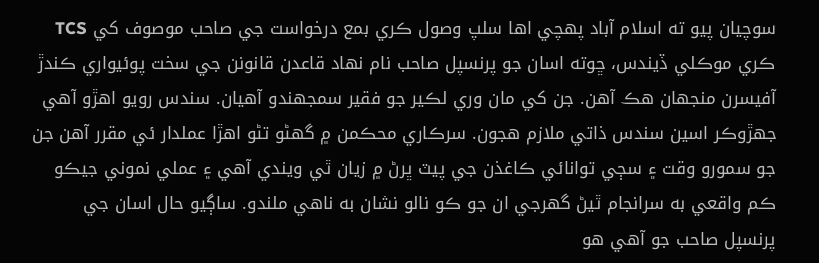سوچيان پيو ته اسلام آباد پهچي اها سلپ وصول ڪري بمع درخواست جي صاحب موصوف کي TCS ڪري موڪلي ڏيندس، ڇوته اسان جو پرنسپل صاحب نام نهاد قاعدن قانونن جي سخت پوئيواري ڪندڙ آفيسرن منجھان هڪ آهن. جن کي مان وري لڪير جو فقير سمجھندو آهيان. سندس رويو اهڙو آهي جهڙوڪر اسين سندس ذاتي ملازم هجون. سرڪاري محڪمن ۾ گھڻو تڻو اهڙا عملدار ئي مقرر آهن جن جو سمورو وقت ۽ سڄي توانائي ڪاغذن جي پيٽ ڀرڻ ۾ زيان ٿي ويندي آهي ۽ عملي نموني جيڪو ڪم واقعي به سرانجام ٿيڻ گھرجي ان جو ڪو نالو نشان به ناهي ملندو. ساڳيو حال اسان جي پرنسپل صاحب جو آهي هو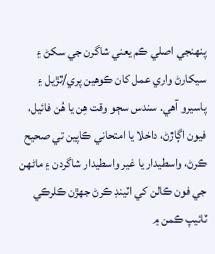پنهنجي اصلي ڪم يعني شاگرن جي سکڻ ۽ سيکارڻ واري عمل کان ڪوهين پري/ٿڙيل ۽ پاسيرو آهي. سندس سڄو وقت هِن يا هُن فائيل، فيون اڳاڙڻ، داخلا يا امتحاني ڪاپين تي صحيح ڪرڻ، واسطيدار يا غير واسطيدار شاگردن ۽ ماڻهن جي فون ڪالن کي اٽينڊ ڪرڻ جهڙن ڪلرڪي ٽائيپ ڪمن ۾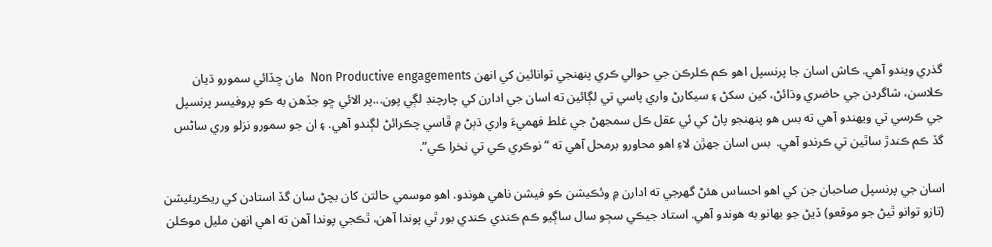گذري ويندو آهي. ڪاش اسان جا پرنسپل اهو ڪم ڪلرڪن جي حوالي ڪري پنهنجي توانائين کي انهن Non Productive engagements  مان ڇڏائي سمورو ڌيان ڪلاسن، شاگردن جي حاضري وڌائڻ، کين سکڻ ۽ سيکارڻ واري پاسي تي لڳائين ته اسان جي ادارن کي چارچنڊ لڳي پون...پر الائي ڇو جڏهن به ڪو پروفيسر پرنسپل جي ڪرسي تي ويهندو آهي ته بس هو پنهنجو پاڻ کي ئي عقل ڪل سمجھڻ جي غلط فهميءَ واري ڌٻڻ ۾ ڦاسي چڪرائڻ لڳندو آهي. ۽ ان جو سمورو نزلو وري ساڻس گڏ ڪم ڪندڙ ساٿين تي ڪرندو آهي.  بس اسان جهڙن لاءِ اهو محاورو برمحل آهي ته “نوڪري ڪي تي نخرا ڪي”.

اسان جي پرنسپل صاحبان جن کي اهو احساس هئڻ گھرجي ته ادارن ۾ وئڪيشن ڪو فيشن ناهي هوندو. اهو موسمي حالتن کان بچڻ سان گڏ استادن کي ريڪريئيشن (تازو توانو ٿيڻ جو موقعو) ڏيڻ جو بهانو به هوندو آهي. استاد جيڪي سڄو سال ساڳيو ڪم ڪندي ڪندي بور ٿي پوندا آهن، ٿڪجي پوندا آهن ته اهي انهن مليل موڪلن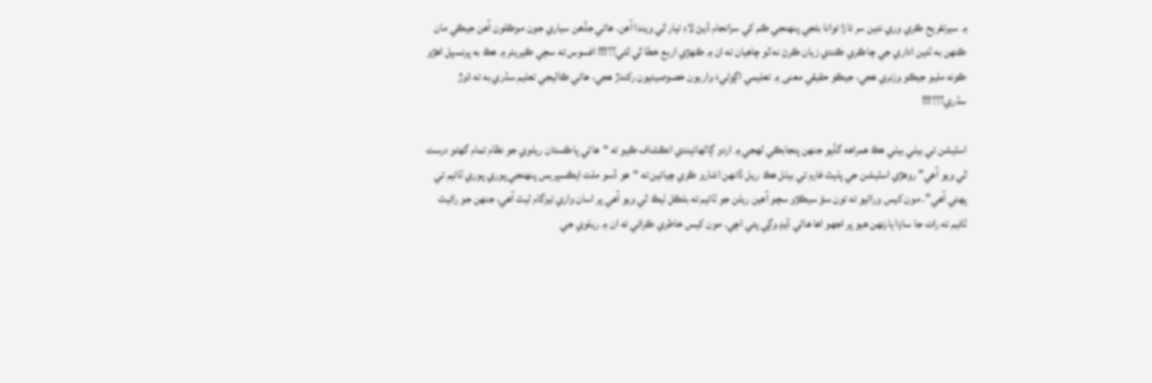۾ سيرتفريح ڪري وري نئين سر تازا توانا بڻجي پنهنجي ڪم کي سرانجام ڏيڻ لاءِ تيار ٿي ويندا آهن. هاڻي جڏهن سياري جون موڪلون آهن جيڪي مان ڪنهن به ٽئين اداري جي چاڪري ڪندي زيان ڪرڻ نه ٿو چاهيان ته ان ۾ ڪهڙي اربع خطا ٿي ٿئي؟؟!!! افسوس ته سڄي ڪيريئر ۾ هڪ به پرنسپل اهڙو ڪونه مليو جيڪو وزنري هجي، جيڪو حقيقي معنى ۾ تعليمي اڳوڻيءَ واريون خصوصيتيون رکندڙ هجي، هاڻي ڪاليجي تعليم سڌري به ته ڌوڙ سڌري؟؟؟!!!

اسٽيشن تي بيٺي بيٺي هڪ همراهه گڏيو جنهن پنجابڪي لهجي ۾ اردو ڳالهائيندي انڪشاف ڪيو ته “هاڻي پاڪستان ريلوي جو نظام تمام گھڻو درست ٿي ويو آهي” روهڙي اسٽيشن جي پليٽ فارم تي بيٺل هڪ ريل ڏانهن اشارو ڪري چيائين ته “هو ڏسو ملت ايڪسپريس پنهنجي پوري پوري ٽائيم تي پهتي آهي”. مون کيس وراڻيو ته تون سؤ سيڪڙو سچو آهين ريلن جو ٽائيم ته بلڪل ٺيڪ ٿي ويو آهي پر اسان واري تيزگام ليٽ آهي، جنهن جو رائيٽ ٽائيم ته رات جا ساڍا ٻارنهن هيو پر اجھو اها هاڻي ڏيڍ وڳي پئي اچي. مون کيس خاطري ڪرائي ته ان ۾ ريلوي جي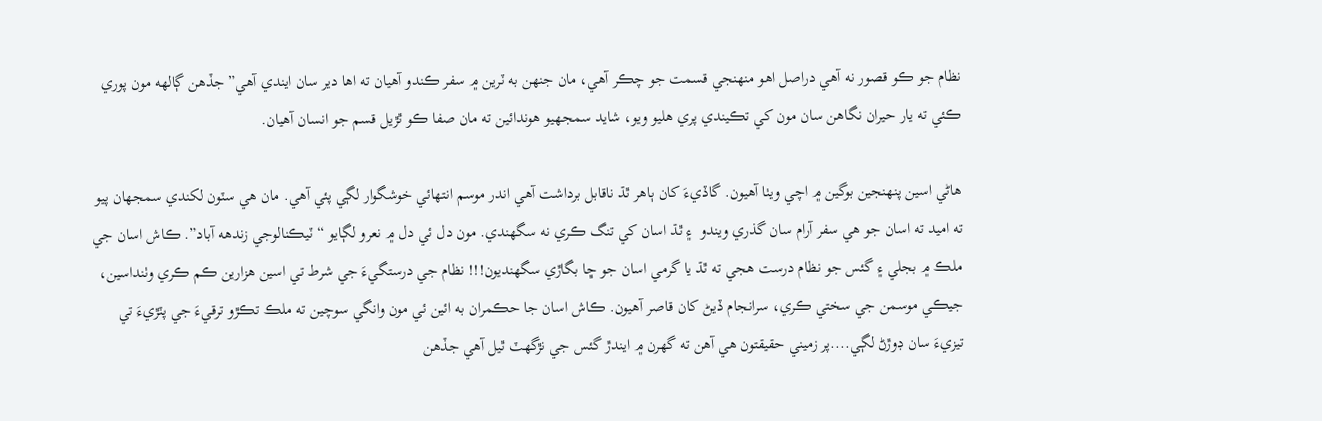نظام جو ڪو قصور نه آهي دراصل اهو منهنجي قسمت جو چڪر آهي، مان جنهن به ٽرين ۾ سفر ڪندو آهيان ته اها دير سان ايندي آهي” جڏهن ڳالهه مون پوري ڪئي ته يار حيران نگاهن سان مون کي تڪيندي پري هليو ويو، شايد سمجھيو هوندائين ته مان صفا ڪو ٿڙيل قسم جو انسان آهيان.

هاڻي اسين پنهنجين بوگين ۾ اچي ويٺا آهيون. گاڏيءَ کان ٻاهر ٿڌ ناقابل برداشت آهي اندر موسم انتهائي خوشگوار لڳي پئي آهي. مان هي سٽون لکندي سمجھان پيو ته اميد ته اسان جو هي سفر آرام سان گذري ويندو  ۽ ٿڌ اسان کي تنگ ڪري نه سگھندي. مون دل ئي دل ۾ نعرو لڳايو “ٽيڪنالوجي زندهه آباد”. ڪاش اسان جي ملڪ ۾ بجلي ۽ گئس جو نظام درست هجي ته ٿڌ يا گرمي اسان جو ڇا بگاڙي سگھنديون!!! نظام جي درستگيءَ جي شرط تي اسين هزارين ڪم ڪري وٺنداسين، جيڪي موسمن جي سختي ڪري، سرانجام ڏيڻ کان قاصر آهيون. ڪاش اسان جا حڪمران به ائين ئي مون وانگي سوچين ته ملڪ تڪڙو ترقيءَ جي پٽڙيءَ تي تيزيءَ سان ڊوڙڻ لڳي....پر زميني حقيقتون هي آهن ته گھرن ۾ ايندڙ گئس جي نڙگھٽ ٿيل آهي جڏهن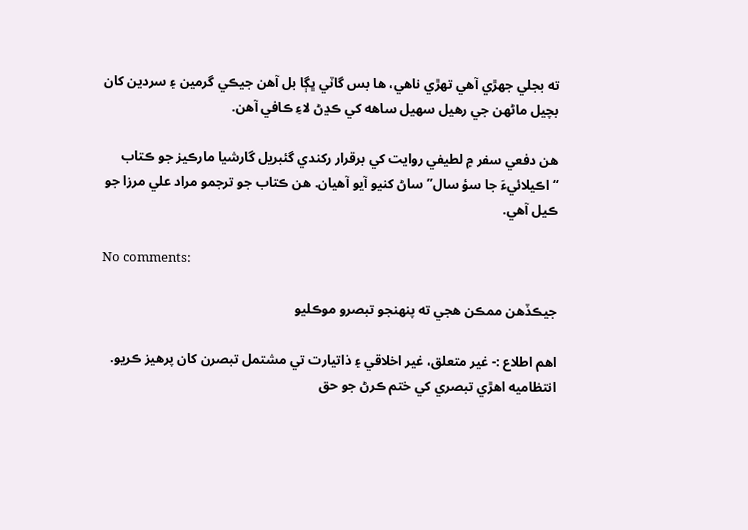ته بجلي جهڙي آهي تهڙي ناهي، ها بس گاٽي ڀڳا بل آهن جيڪي گرمين ۽ سردين کان بچيل ماڻهن جي رهيل سهيل ساهه کي ڪڍڻ لاءِ ڪافي آهن.

هن دفعي سفر ۾ لطيفي روايت کي برقرار رکندي گئبريل گارشيا مارڪيز جو ڪتاب “اڪيلائيءَ جا سؤ سال” ساڻ کنيو آيو آهيان. هن ڪتاب جو ترجمو مراد علي مرزا جو ڪيل آهي.

No comments:

جيڪڏهن ممڪن هجي ته پنهنجو تبصرو موڪليو

اهم اطلاع :- غير متعلق، غير اخلاقي ۽ ذاتيارت تي مشتمل تبصرن کان پرهيز ڪريو. انتظاميه اهڙي تبصري کي ختم ڪرڻ جو حق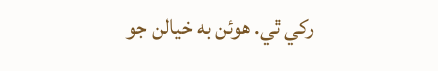رکي ٿي. هوئن به خيالن جو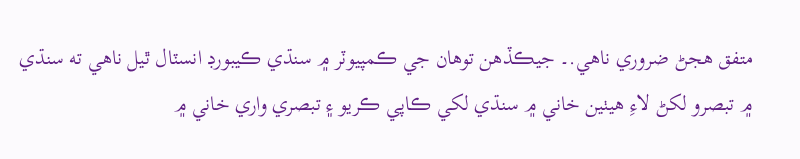متفق هجڻ ضروري ناهي.۔ جيڪڏهن توهان جي ڪمپيوٽر ۾ سنڌي ڪيبورڊ انسٽال ٿيل ناهي ته سنڌي ۾ تبصرو لکڻ لاءِ هيٺين خاني ۾ سنڌي لکي ڪاپي ڪريو ۽ تبصري واري خاني ۾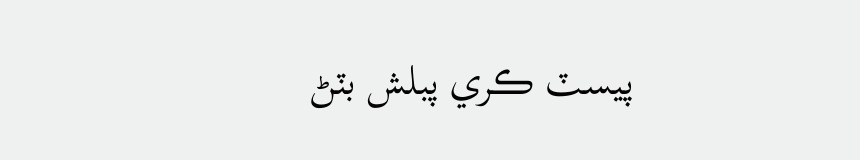پيسٽ ڪري پبلش بٽڻ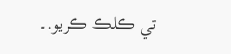تي ڪلڪ ڪريو.۔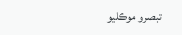تبصرو موڪليو